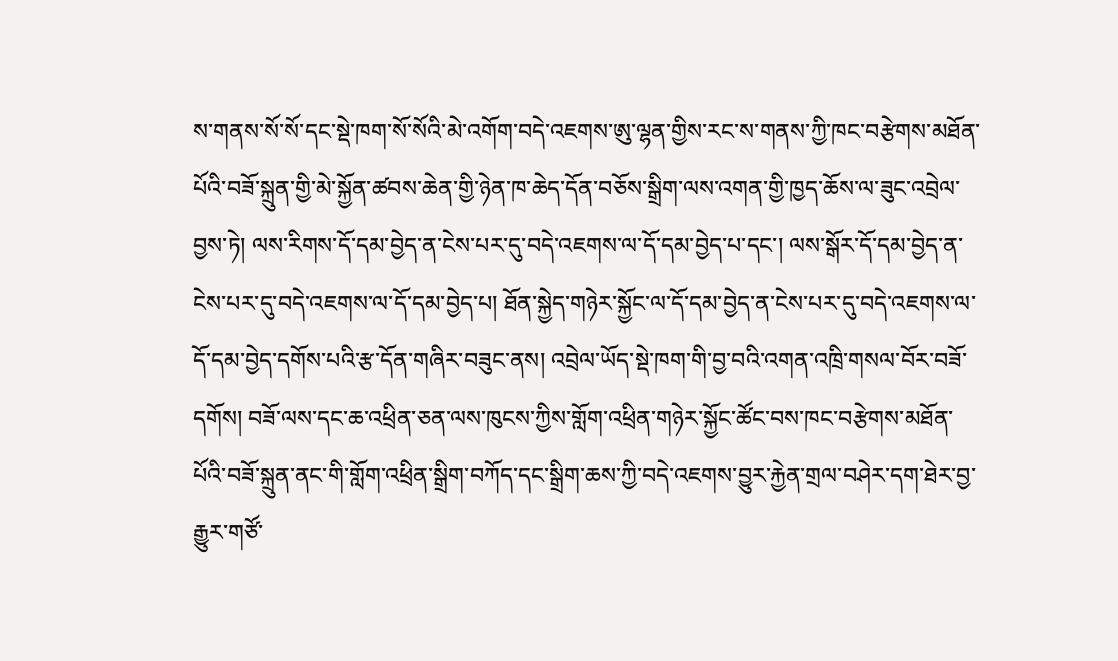ས་གནས་སོ་སོ་དང་སྡེ་ཁག་སོ་སོའི་མེ་འགོག་བདེ་འཇགས་ཨུ་ལྷན་གྱིས་རང་ས་གནས་ཀྱི་ཁང་བརྩེགས་མཐོན་པོའི་བཟོ་སྐྲུན་གྱི་མེ་སྐྱོན་ཚབས་ཆེན་གྱི་ཉེན་ཁ་ཆེད་དོན་བཅོས་སྒྲིག་ལས་འགན་གྱི་ཁྱད་ཆོས་ལ་ཟུང་འབྲེལ་བྱས་ཏེ། ལས་རིགས་དོ་དམ་བྱེད་ན་ངེས་པར་དུ་བདེ་འཇགས་ལ་དོ་དམ་བྱེད་པ་དང་། ལས་སྒོར་དོ་དམ་བྱེད་ན་ངེས་པར་དུ་བདེ་འཇགས་ལ་དོ་དམ་བྱེད་པ། ཐོན་སྐྱེད་གཉེར་སྐྱོང་ལ་དོ་དམ་བྱེད་ན་ངེས་པར་དུ་བདེ་འཇགས་ལ་དོ་དམ་བྱེད་དགོས་པའི་རྩ་དོན་གཞིར་བཟུང་ནས། འབྲེལ་ཡོད་སྡེ་ཁག་གི་བྱ་བའི་འགན་འཁྲི་གསལ་བོར་བཟོ་དགོས། བཟོ་ལས་དང་ཆ་འཕྲིན་ཅན་ལས་ཁུངས་ཀྱིས་གློག་འཕྲིན་གཉེར་སྐྱོང་ཚོང་བས་ཁང་བརྩེགས་མཐོན་པོའི་བཟོ་སྐྲུན་ནང་གི་གློག་འཕྲིན་སྒྲིག་བཀོད་དང་སྒྲིག་ཆས་ཀྱི་བདེ་འཇགས་བྱུར་རྐྱེན་གྲལ་བཤེར་དག་ཐེར་བྱ་རྒྱུར་གཙོ་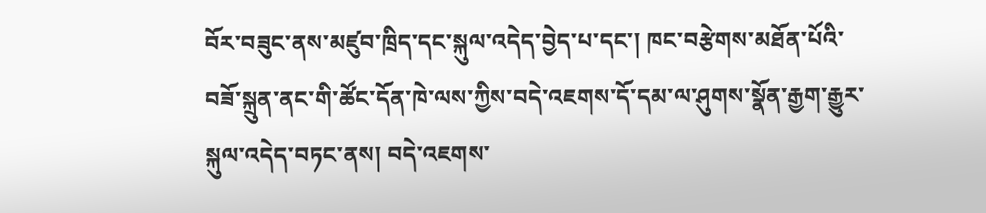བོར་བཟུང་ནས་མཛུབ་ཁྲིད་དང་སྐུལ་འདེད་བྱེད་པ་དང་། ཁང་བརྩེགས་མཐོན་པོའི་བཟོ་སྐྲུན་ནང་གི་ཚོང་དོན་ཁེ་ལས་ཀྱིས་བདེ་འཇགས་དོ་དམ་ལ་ཤུགས་སྣོན་རྒྱག་རྒྱུར་སྐུལ་འདེད་བཏང་ནས། བདེ་འཇགས་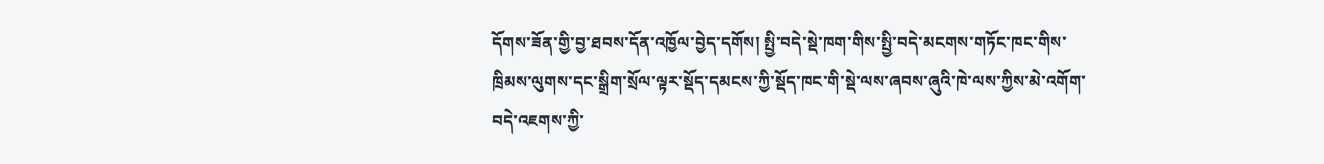དོགས་ཟོན་གྱི་བྱ་ཐབས་དོན་འཁྱོལ་བྱེད་དགོས། སྤྱི་བདེ་སྡེ་ཁག་གིས་སྤྱི་བདེ་མངགས་གཏོང་ཁང་གིས་ཁྲིམས་ལུགས་དང་སྒྲིག་སྲོལ་ལྟར་སྡོད་དམངས་ཀྱི་སྡོད་ཁང་གི་སྡེ་ལས་ཞབས་ཞུའི་ཁེ་ལས་ཀྱིས་མེ་འགོག་བདེ་འཇགས་ཀྱི་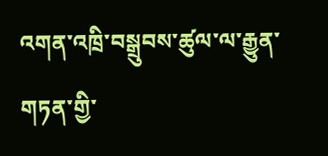འགན་འཁྲི་བསྒྲུབས་ཚུལ་ལ་རྒྱུན་གཏན་གྱི་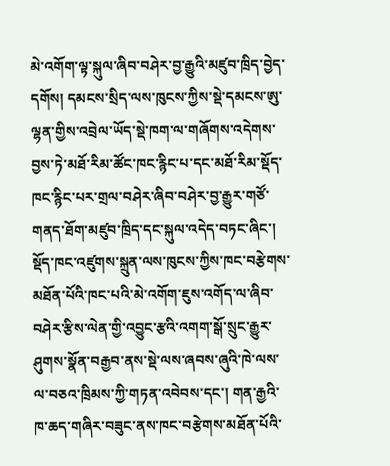མེ་འགོག་ལྟ་སྐུལ་ཞིབ་བཤེར་བྱ་རྒྱུའི་མཛུབ་ཁྲིད་བྱེད་དགོས། དམངས་སྲིད་ལས་ཁུངས་ཀྱིས་སྡེ་དམངས་ཨུ་ལྷན་གྱིས་འབྲེལ་ཡོད་སྡེ་ཁག་ལ་གཞོགས་འདེགས་བྱས་ཏེ་མཐོ་རིམ་ཚོང་ཁང་རྙིང་པ་དང་མཐོ་རིམ་སྡོད་ཁང་རྙིང་པར་གྲལ་བཤེར་ཞིབ་བཤེར་བྱ་རྒྱུར་གཙོ་གནད་ཐོག་མཛུབ་ཁྲིད་དང་སྐུལ་འདེད་བཏང་ཞིང་། སྡོད་ཁང་འཛུགས་སྐྲུན་ལས་ཁུངས་ཀྱིས་ཁང་བརྩེགས་མཐོན་པོའི་ཁང་པའི་མེ་འགོག་ཇུས་འགོད་ལ་ཞིབ་བཤེར་རྩིས་ལེན་གྱི་འབྱུང་རྩའི་འགག་སྒོ་སྲུང་རྒྱུར་ཤུགས་སྣོན་བརྒྱབ་ནས་སྡེ་ལས་ཞབས་ཞུའི་ཁེ་ལས་ལ་བཅའ་ཁྲིམས་ཀྱི་གཏན་འབེབས་དང་། གན་རྒྱའི་ཁ་ཆད་གཞིར་བཟུང་ནས་ཁང་བརྩེགས་མཐོན་པོའི་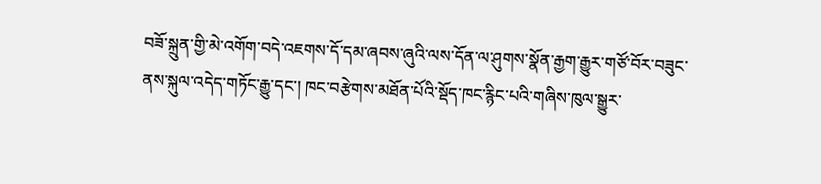བཟོ་སྐྲུན་གྱི་མེ་འགོག་བདེ་འཇགས་དོ་དམ་ཞབས་ཞུའི་ལས་དོན་ལ་ཤུགས་སྣོན་རྒྱག་རྒྱུར་གཙོ་བོར་བཟུང་ནས་སྐུལ་འདེད་གཏོང་རྒྱུ་དང་། ཁང་བརྩེགས་མཐོན་པོའི་སྡོད་ཁང་རྙིང་པའི་གཞིས་ཁུལ་སྒྱུར་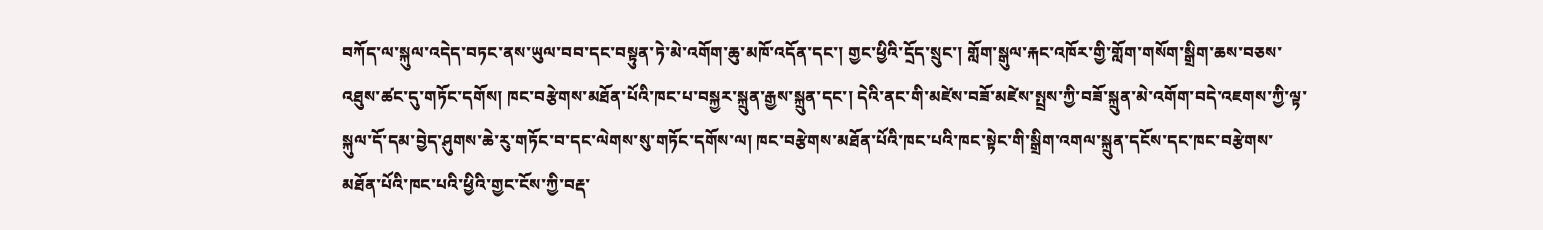བཀོད་ལ་སྐུལ་འདེད་བཏང་ནས་ཡུལ་བབ་དང་བསྟུན་ཏེ་མེ་འགོག་ཆུ་མཁོ་འདོན་དང་། གྱང་ཕྱིའི་དྲོད་སྲུང་། གློག་སྒུལ་རྐང་འཁོར་གྱི་གློག་གསོག་སྒྲིག་ཆས་བཅས་འཐུས་ཚང་དུ་གཏོང་དགོས། ཁང་བརྩེགས་མཐོན་པོའི་ཁང་པ་བསྐྱར་སྐྲུན་རྒྱས་སྐྲུན་དང་། དེའི་ནང་གི་མཛེས་བཟོ་མཛེས་སྤྲས་ཀྱི་བཟོ་སྐྲུན་མེ་འགོག་བདེ་འཇགས་ཀྱི་ལྟ་སྐུལ་དོ་དམ་བྱེད་ཤུགས་ཆེ་རུ་གཏོང་བ་དང་ལེགས་སུ་གཏོང་དགོས་ལ། ཁང་བརྩེགས་མཐོན་པོའི་ཁང་པའི་ཁང་སྟེང་གི་སྒྲིག་འགལ་སྐྲུན་དངོས་དང་ཁང་བརྩེགས་མཐོན་པོའི་ཁང་པའི་ཕྱིའི་གྱང་ངོས་ཀྱི་བརྡ་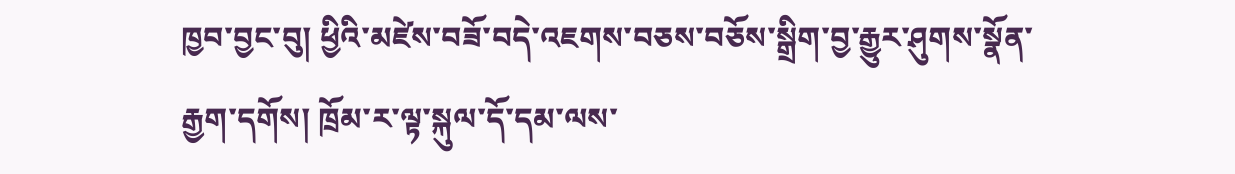ཁྱབ་བྱང་བུ། ཕྱིའི་མཛེས་བཟོ་བདེ་འཇགས་བཅས་བཅོས་སྒྲིག་བྱ་རྒྱུར་ཤུགས་སྣོན་རྒྱག་དགོས། ཁྲོམ་ར་ལྟ་སྐུལ་དོ་དམ་ལས་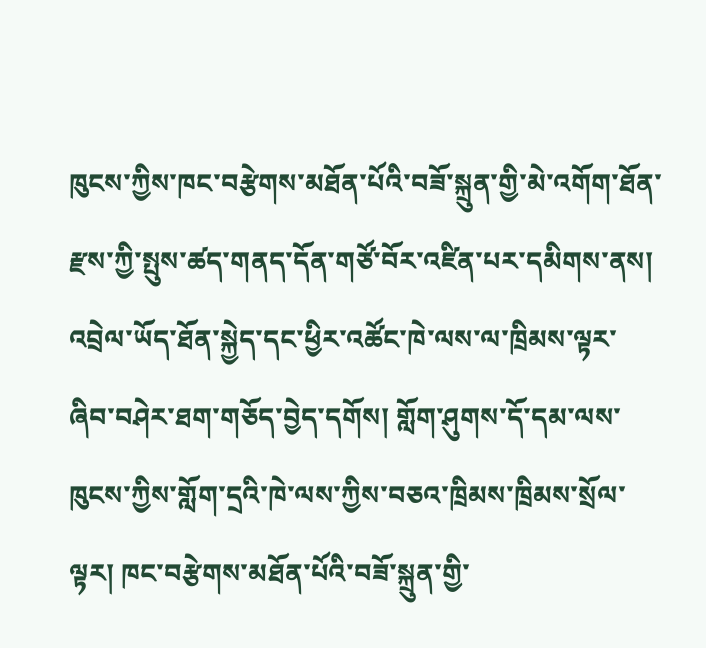ཁུངས་ཀྱིས་ཁང་བརྩེགས་མཐོན་པོའི་བཟོ་སྐྲུན་གྱི་མེ་འགོག་ཐོན་རྫས་ཀྱི་སྤུས་ཚད་གནད་དོན་གཙོ་བོར་འཛིན་པར་དམིགས་ནས། འབྲེལ་ཡོད་ཐོན་སྐྱེད་དང་ཕྱིར་འཚོང་ཁེ་ལས་ལ་ཁྲིམས་ལྟར་ཞིབ་བཤེར་ཐག་གཅོད་བྱེད་དགོས། གློག་ཤུགས་དོ་དམ་ལས་ཁུངས་ཀྱིས་གློག་དྲའི་ཁེ་ལས་ཀྱིས་བཅའ་ཁྲིམས་ཁྲིམས་སྲོལ་ལྟར། ཁང་བརྩེགས་མཐོན་པོའི་བཟོ་སྐྲུན་གྱི་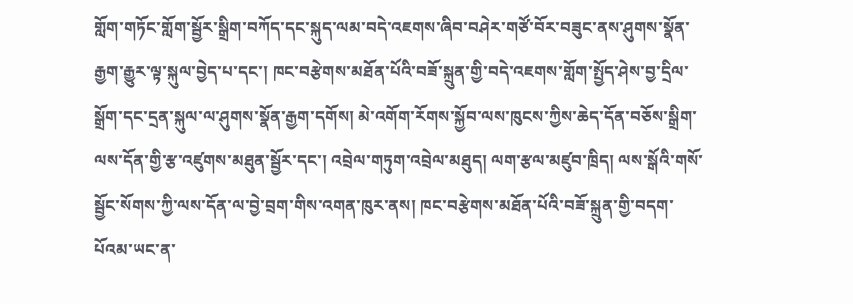གློག་གཏོང་གློག་སྦྱོར་སྒྲིག་བཀོད་དང་སྐུད་ལམ་བདེ་འཇགས་ཞིབ་བཤེར་གཙོ་བོར་བཟུང་ནས་ཤུགས་སྣོན་རྒྱག་རྒྱུར་ལྟ་སྐུལ་བྱེད་པ་དང་། ཁང་བརྩེགས་མཐོན་པོའི་བཟོ་སྐྲུན་གྱི་བདེ་འཇགས་གློག་སྤྱོད་ཤེས་བྱ་དྲིལ་སྒྲོག་དང་དྲན་སྐུལ་ལ་ཤུགས་སྣོན་རྒྱག་དགོས། མེ་འགོག་རོགས་སྐྱོབ་ལས་ཁུངས་ཀྱིས་ཆེད་དོན་བཅོས་སྒྲིག་ལས་དོན་གྱི་རྩ་འཛུགས་མཐུན་སྦྱོར་དང་། འབྲེལ་གཏུག་འབྲེལ་མཐུད། ལག་རྩལ་མཛུབ་ཁྲིད། ལས་སྒོའི་གསོ་སྦྱོང་སོགས་ཀྱི་ལས་དོན་ལ་བྱེ་བྲག་གིས་འགན་ཁུར་ནས། ཁང་བརྩེགས་མཐོན་པོའི་བཟོ་སྐྲུན་གྱི་བདག་པོའམ་ཡང་ན་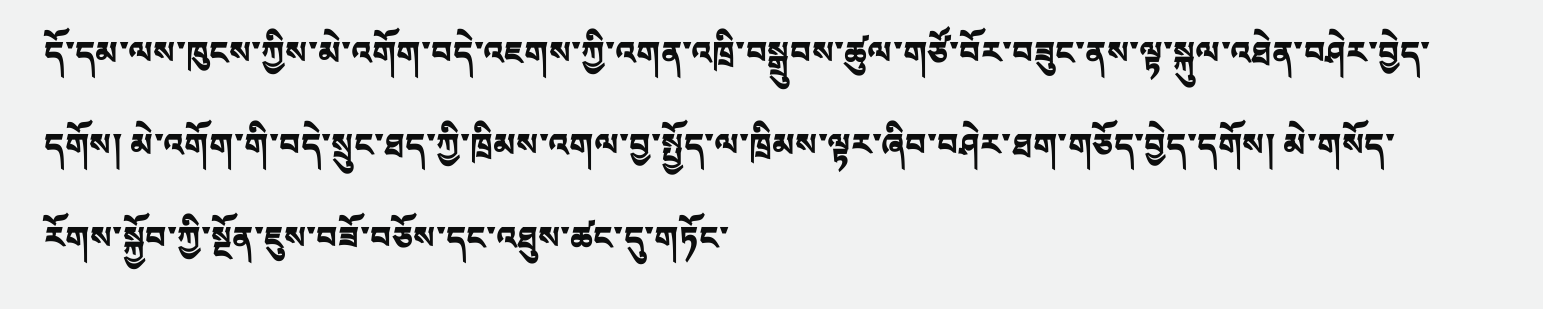དོ་དམ་ལས་ཁུངས་ཀྱིས་མེ་འགོག་བདེ་འཇགས་ཀྱི་འགན་འཁྲི་བསྒྲུབས་ཚུལ་གཙོ་བོར་བཟུང་ནས་ལྟ་སྐུལ་འཐེན་བཤེར་བྱེད་དགོས། མེ་འགོག་གི་བདེ་སྲུང་ཐད་ཀྱི་ཁྲིམས་འགལ་བྱ་སྤྱོད་ལ་ཁྲིམས་ལྟར་ཞིབ་བཤེར་ཐག་གཅོད་བྱེད་དགོས། མེ་གསོད་རོགས་སྐྱོབ་ཀྱི་སྔོན་ཇུས་བཟོ་བཅོས་དང་འཐུས་ཚང་དུ་གཏོང་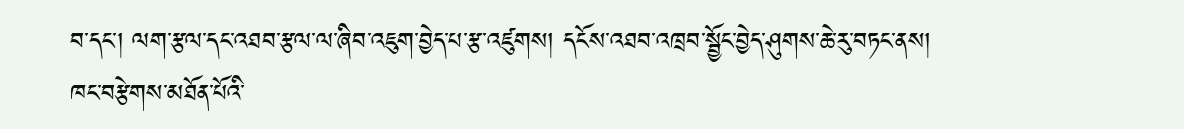བ་དང་། ལག་རྩལ་དང་འཐབ་རྩལ་ལ་ཞིབ་འཇུག་བྱེད་པ་རྩ་འཛུགས། དངོས་འཐབ་འཁྲབ་སྦྱོང་བྱེད་ཤུགས་ཆེ་རུ་བཏང་ནས། ཁང་བརྩེགས་མཐོན་པོའི་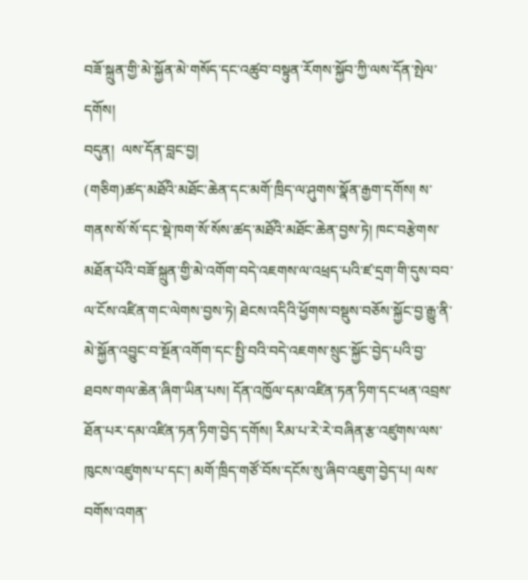བཟོ་སྐྲུན་གྱི་མེ་སྐྱོན་མེ་གསོད་དང་འཚུབ་བསྟུན་རོགས་སྐྱོབ་ཀྱི་ལས་དོན་སྤེལ་དགོས།
བདུན།  ལས་དོན་བླང་བྱ།
(གཅིག)ཚད་མཐོའི་མཐོང་ཆེན་དང་མགོ་ཁྲིད་ལ་ཤུགས་སྣོན་རྒྱག་དགོས། ས་གནས་སོ་སོ་དང་སྡེ་ཁག་སོ་སོས་ཚད་མཐོའི་མཐོང་ཆེན་བྱས་ཏེ། ཁང་བརྩེགས་མཐོན་པོའི་བཟོ་སྐྲུན་གྱི་མེ་འགོག་བདེ་འཇགས་ལ་འཕྲད་པའི་ཛ་དྲག་གི་དུས་བབ་ལ་ངོས་འཛིན་གང་ལེགས་བྱས་ཏེ། ཐེངས་འདིའི་ཕྱོགས་བསྡུས་བཅོས་སྐྱོང་བྱ་རྒྱུ་ནི་མེ་སྐྱོན་འབྱུང་བ་སྔོན་འགོག་དང་སྤྱི་བའི་བདེ་འཇགས་སྲུང་སྐྱོང་བྱེད་པའི་བྱ་ཐབས་གལ་ཆེན་ཞིག་ཡིན་པས། དོན་འཁྱོལ་དམ་འཛིན་ཏན་ཏིག་དང་ཕན་འབྲས་ཐོན་པར་དམ་འཛིན་ཏན་ཏིག་བྱེད་དགོས། རིམ་པ་རེ་རེ་བཞིན་རྩ་འཛུགས་ལས་ཁུངས་འཛུགས་པ་དང་། མགོ་ཁྲིད་གཙོ་བོས་དངོས་སུ་ཞིབ་འཇུག་བྱེད་པ། ལས་བགོས་འགན་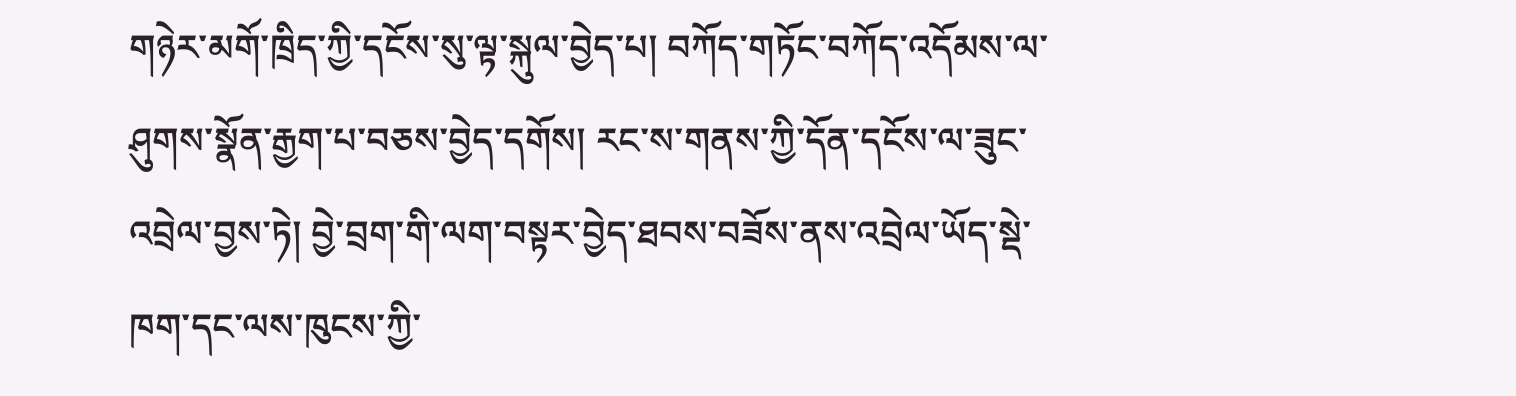གཉེར་མགོ་ཁྲིད་ཀྱི་དངོས་སུ་ལྟ་སྐུལ་བྱེད་པ། བཀོད་གཏོང་བཀོད་འདོམས་ལ་ཤུགས་སྣོན་རྒྱག་པ་བཅས་བྱེད་དགོས། རང་ས་གནས་ཀྱི་དོན་དངོས་ལ་ཟུང་འབྲེལ་བྱས་ཏེ། བྱེ་བྲག་གི་ལག་བསྟར་བྱེད་ཐབས་བཟོས་ནས་འབྲེལ་ཡོད་སྡེ་ཁག་དང་ལས་ཁུངས་ཀྱི་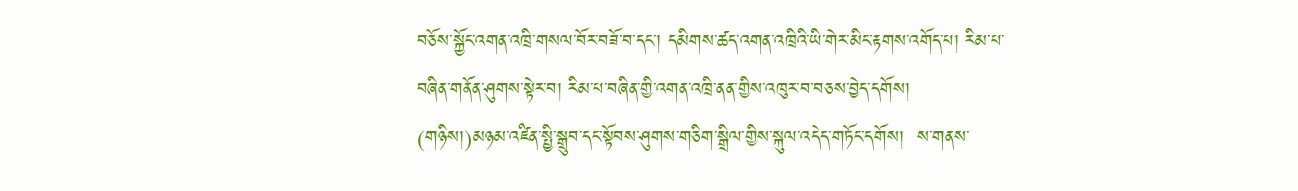བཅོས་སྐྱོང་འགན་འཁྲི་གསལ་བོར་བཟོ་བ་དང་། དམིགས་ཚད་འགན་འཁྲིའི་ཡི་གེར་མིང་རྟགས་འགོད་པ། རིམ་པ་བཞིན་གནོན་ཤུགས་སྟེར་བ། རིམ་པ་བཞིན་གྱི་འགན་འཁྲི་ནན་གྱིས་འཁུར་བ་བཅས་བྱེད་དགོས།
(གཉིས།)མཉམ་འཛིན་སྤྱི་སྒྲུབ་དང་སྟོབས་ཤུགས་གཅིག་སྒྲིལ་གྱིས་སྐུལ་འདེད་གཏོང་དགོས།  ས་གནས་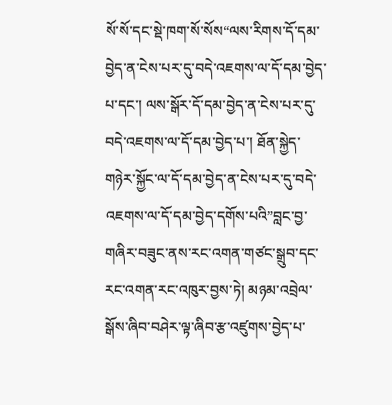སོ་སོ་དང་སྡེ་ཁག་སོ་སོས“ལས་རིགས་དོ་དམ་བྱེད་ན་ངེས་པར་དུ་བདེ་འཇགས་ལ་དོ་དམ་བྱེད་པ་དང་། ལས་སྒོར་དོ་དམ་བྱེད་ན་ངེས་པར་དུ་བདེ་འཇགས་ལ་དོ་དམ་བྱེད་པ་། ཐོན་སྐྱེད་གཉེར་སྐྱོང་ལ་དོ་དམ་བྱེད་ན་ངེས་པར་དུ་བདེ་འཇགས་ལ་དོ་དམ་བྱེད་དགོས་པའི”བླང་བྱ་གཞིར་བཟུང་ནས་རང་འགན་གཙང་སྒྲུབ་དང་རང་འགན་རང་འཁུར་བྱས་ཏེ། མཉམ་འབྲེལ་སྒོས་ཞིབ་བཤེར་ལྟ་ཞིབ་རྩ་འཛུགས་བྱེད་པ་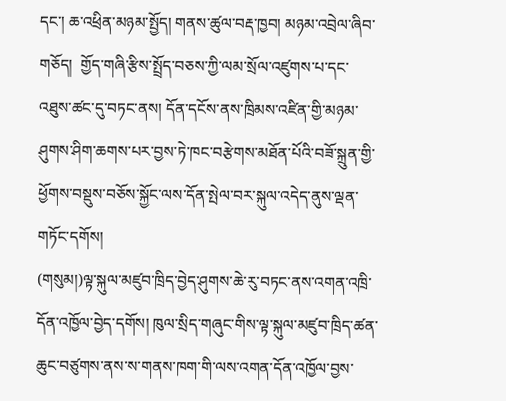དང་། ཆ་འཕྲིན་མཉམ་སྤྱོད། གནས་ཚུལ་བརྡ་ཁྱབ། མཉམ་འབྲེལ་ཞིབ་གཅོད།  གྱོད་གཞི་རྩིས་སྤྲོད་བཅས་ཀྱི་ལམ་སྲོལ་འཛུགས་པ་དང་འཐུས་ཚང་དུ་བཏང་ནས། དོན་དངོས་ནས་ཁྲིམས་འཛིན་གྱི་མཉམ་ཤུགས་ཤིག་ཆགས་པར་བྱས་ཏེ་ཁང་བརྩེགས་མཐོན་པོའི་བཟོ་སྐྲུན་གྱི་ཕྱོགས་བསྡུས་བཅོས་སྐྱོང་ལས་དོན་སྤེལ་བར་སྐུལ་འདེད་ནུས་ལྡན་གཏོང་དགོས།
(གསུམ།)ལྟ་སྐུལ་མཛུབ་ཁྲིད་བྱེད་ཤུགས་ཆེ་རུ་བཏང་ནས་འགན་འཁྲི་དོན་འཁྱོལ་བྱེད་དགོས། ཁུལ་སྲིད་གཞུང་གིས་ལྟ་སྐུལ་མཛུབ་ཁྲིད་ཚན་ཆུང་བཙུགས་ནས་ས་གནས་ཁག་གི་ལས་འགན་དོན་འཁྱོལ་བྱས་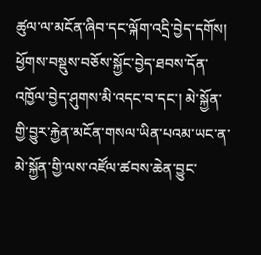ཚུལ་ལ་མངོན་ཞིབ་དང་ལྐོག་འདྲི་བྱེད་དགོས། ཕྱོགས་བསྡུས་བཅོས་སྐྱོང་བྱེད་ཐབས་དོན་འཁྱོལ་བྱེད་ཤུགས་མི་འདང་བ་དང་། མེ་སྐྱོན་གྱི་བྱུར་རྐྱེན་མངོན་གསལ་ཡིན་པའམ་ཡང་ན་མེ་སྐྱོན་གྱི་ལས་འཛོལ་ཚབས་ཆེན་བྱུང་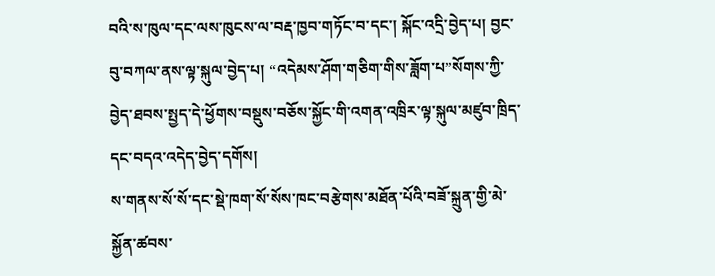བའི་ས་ཁུལ་དང་ལས་ཁུངས་ལ་བརྡ་ཁྱབ་གཏོང་བ་དང་། སྐོང་འདྲི་བྱེད་པ། བྱང་བུ་བཀལ་ནས་ལྟ་སྐུལ་བྱེད་པ། “འདེམས་ཤོག་གཅིག་གིས་ཟློག་པ”སོགས་ཀྱི་བྱེད་ཐབས་སྤྱད་དེ་ཕྱོགས་བསྡུས་བཅོས་སྐྱོང་གི་འགན་འཁྲིར་ལྟ་སྐུལ་མཛུབ་ཁྲིད་དང་བདའ་འདེད་བྱེད་དགོས།
ས་གནས་སོ་སོ་དང་སྡེ་ཁག་སོ་སོས་ཁང་བརྩེགས་མཐོན་པོའི་བཟོ་སྐྲུན་གྱི་མེ་སྐྱོན་ཚབས་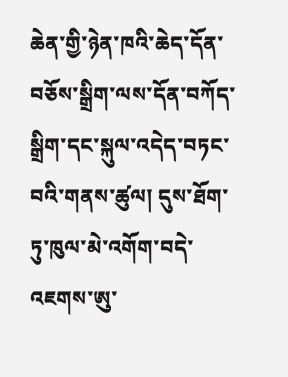ཆེན་གྱི་ཉེན་ཁའི་ཆེད་དོན་བཅོས་སྒྲིག་ལས་དོན་བཀོད་སྒྲིག་དང་སྐུལ་འདེད་བཏང་བའི་གནས་ཚུལ། དུས་ཐོག་ཏུ་ཁུལ་མེ་འགོག་བདེ་འཇགས་ཨུ་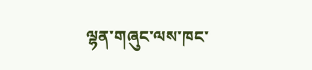ལྷན་གཞུང་ལས་ཁང་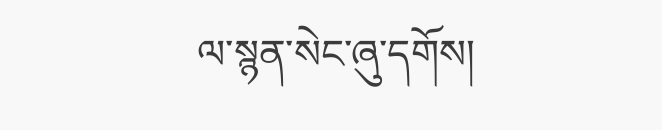ལ་སྙན་སེང་ཞུ་དགོས།